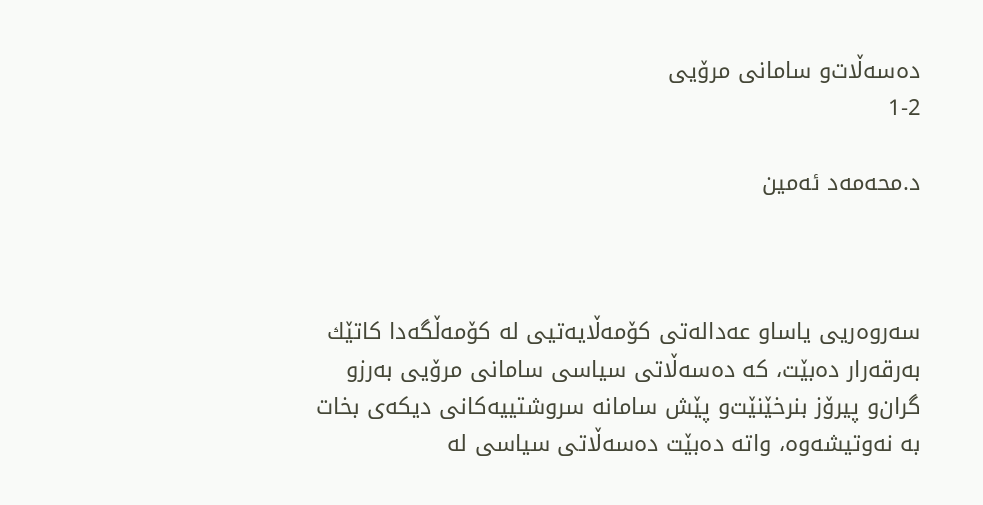ده‌سه‌ڵات‌و سامانی‌ مرۆیی‌
1-2

د.محه‌مه‌د ئه‌مین



سه‌روه‌ریی‌ یاساو عه‌داله‌تی‌ كۆمه‌ڵایه‌تیی‌ له‌ كۆمه‌ڵگه‌دا كاتێك به‌رقه‌رار ده‌بێت، كه‌ ده‌سه‌ڵاتی‌ سیاسی‌ سامانی‌ مرۆیی‌ به‌رز‌و گران‌و پیرۆز بنرخێنێت‌و پێش سامانه‌ سروشتییه‌كانی‌ دیكه‌ی‌ بخات به‌ نه‌وتیشه‌وه‌، واته‌ ده‌بێت ده‌سه‌ڵاتی‌ سیاسی‌ له‌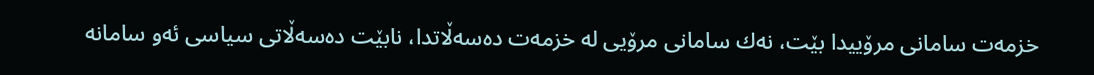خزمه‌ت سامانی‌ مرۆییدا بێت، نه‌ك سامانی‌ مرۆیی‌ له‌ خزمه‌ت ده‌سه‌ڵاتدا، نابێت ده‌سه‌ڵاتی‌ سیاسی‌ ئه‌و سامانه‌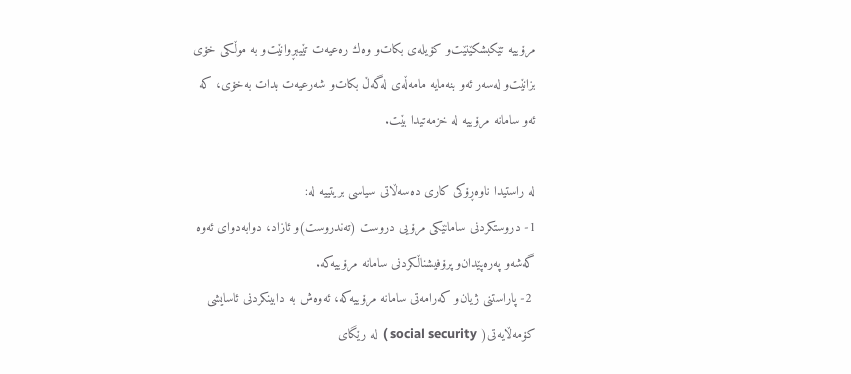مرۆییه‌ تێكبشكێنێت‌و كۆیله‌ی‌ بكات‌و وه‌ك ره‌عیه‌ت تێیبڕوانێت‌و به‌ موڵكی‌ خۆی‌ بزانێت‌و له‌سه‌ر ئه‌و بنه‌مایه‌ مامه‌ڵه‌ی‌ له‌گه‌ڵ‌ بكات‌و شه‌رعیه‌ت بدات به‌خۆی‌، كه‌ ئه‌و سامانه‌ مرۆییه‌ له‌ خزمه‌تیدا بێت.

له‌ راستیدا ناوه‌ڕۆكی‌ كاری‌ ده‌سه‌ڵاتی‌ سیاسی‌ بریتییه‌ له‌:
1- دروستكردنی‌ سامانێكی‌ مرۆیی‌ دروست (ته‌ندروست)و ئازاد، دوابه‌دوای‌ ئه‌وه‌ گه‌شه‌و په‌ره‌پێدان‌و پرۆفیشناڵكردنی‌ سامانه‌ مرۆییه‌كه‌.
 2- پاراستنی‌ ژیان‌و كه‌رامه‌تی‌ سامانه‌ مرۆییه‌كه‌، ئه‌وه‌ش به‌ دابینكردنی‌ ئاسایشی‌ كۆمه‌ڵایه‌تی‌( social security )  له‌ رێگای‌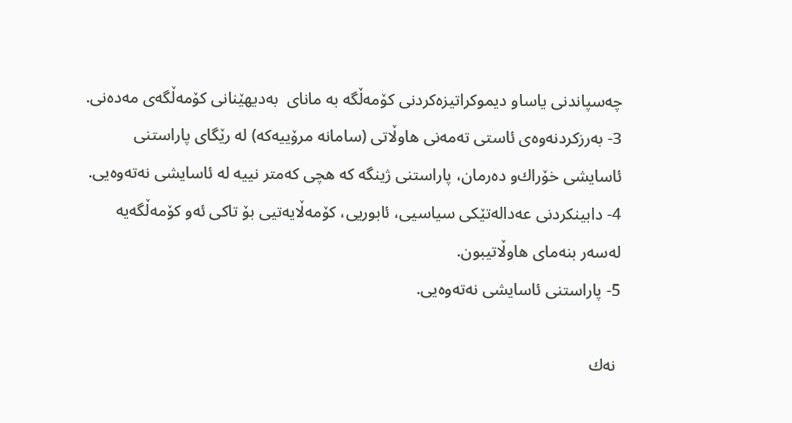چه‌سپاندنی‌ یاساو دیموكراتیزه‌كردنی‌ كۆمه‌ڵگه‌ به‌ مانای‌  به‌دیهێنانی‌ كۆمه‌ڵگه‌ی‌ مه‌ده‌نی‌.
3- به‌رزكردنه‌وه‌ی‌ ئاستی‌ ته‌مه‌نی‌ هاوڵاتی‌ (سامانه‌ مرۆییه‌كه‌) له‌ رێگای‌ پاراستنی‌ ئاسایشی‌ خۆراك‌و ده‌رمان، پاراستنی‌ ژینگه‌ كه‌ هچی‌ كه‌متر نییه‌ له‌ ئاسایشی‌ نه‌ته‌وه‌یی‌.
4- دابینكردنی‌ عه‌داله‌تێكی‌ سیاسیی‌، ئابوریی‌، كۆمه‌ڵایه‌تیی‌ بۆ تاكی‌ ئه‌و كۆمه‌ڵگه‌یه‌ له‌سه‌ر بنه‌مای‌ هاوڵاتیبون.
5- پاراستنی‌ ئاسایشی‌ نه‌ته‌وه‌یی‌.

 نه‌ك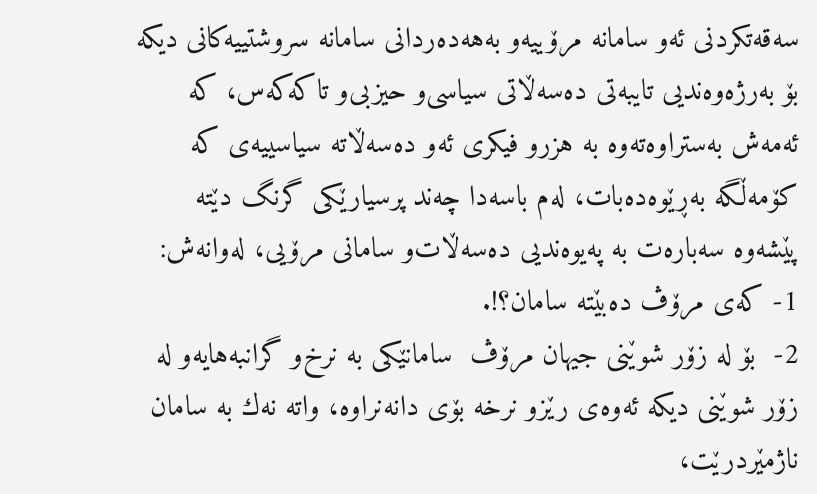سه‌قه‌تكردنی‌ ئه‌و سامانه‌ مرۆییه‌و به‌هه‌ده‌ردانی‌ سامانه‌ سروشتییه‌كانی‌ دیكه‌ بۆ به‌رژه‌وه‌ندیی‌ تایبه‌تی‌ ده‌سه‌ڵاتی‌ سیاسی‌‌و حیزبی‌‌و تاكه‌كه‌س، كه‌ ئه‌مه‌ش به‌ستراوه‌ته‌وه‌ به‌ هزرو فیكری‌ ئه‌و ده‌سه‌ڵاته‌ سیاسییه‌ی‌ كه‌ كۆمه‌ڵگه‌ به‌ڕێوه‌ده‌بات، له‌م باسه‌دا چه‌ند پرسیارێكی‌ گرنگ دێته‌ پێشه‌وه‌ سه‌باره‌ت به‌ په‌یوه‌ندیی‌ ده‌سه‌ڵات‌و سامانی‌ مرۆیی‌، له‌وانه‌ش:
1- كه‌ی‌ مرۆڤ ده‌بێته‌ سامان؟!.
2-  بۆ له‌ زۆر شوێنی‌ جیهان مرۆڤ  سامانێكی‌ به‌ نرخ‌و گرانبه‌هایه‌‌و له‌ زۆر شوێنی دیكه‌ ئه‌وه‌ی‌ رێزو نرخه‌ بۆی‌ دانه‌نراوه‌، واته‌ نه‌ك به‌ سامان ناژمێردرێت،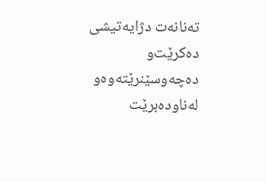ته‌نانه‌ت دژایه‌تیشی‌ ده‌كرێت‌و ده‌چه‌وسێنرێته‌وه‌‌و له‌ناوده‌برێت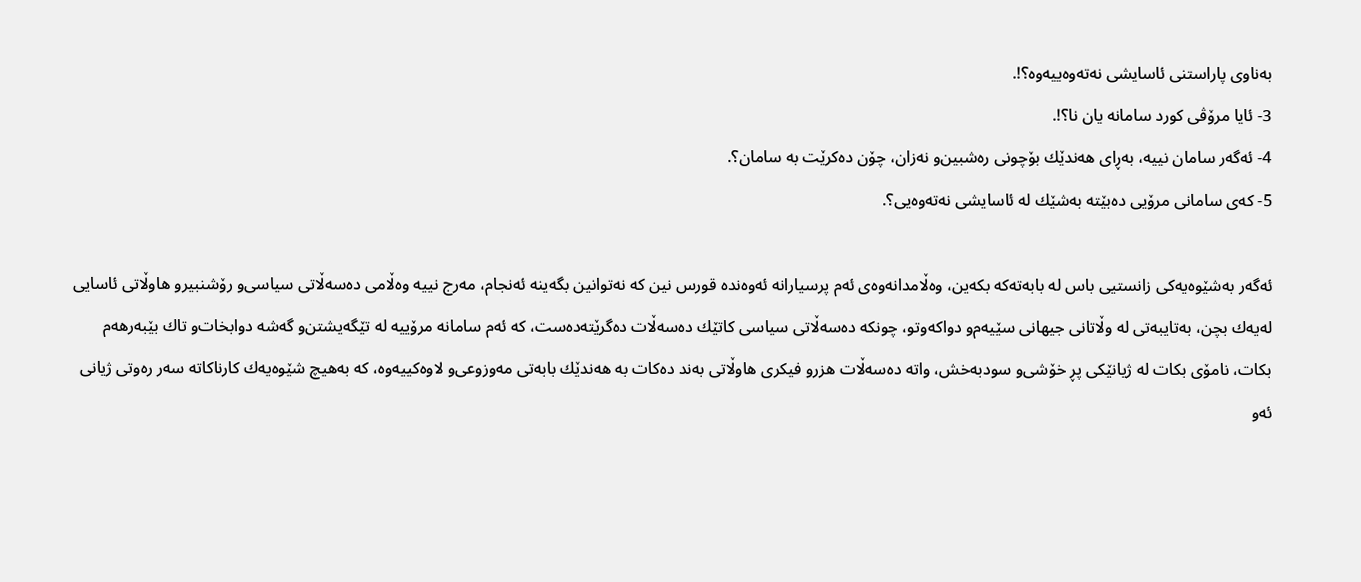به‌ناوی‌ پاراستنی‌ ئاسایشی‌ نه‌ته‌وه‌ییه‌وه‌؟!.
3- ئایا مرۆڤی‌ كورد سامانه‌ یان نا؟!.
4- ئه‌گه‌ر سامان نییه‌، به‌ڕای‌ هه‌ندێك بۆچونی‌ ره‌شبین‌و نه‌زان، چۆن ده‌كرێت به‌ سامان؟.
5- كه‌ی‌ سامانی‌ مرۆیی‌ ده‌بێته‌ به‌شێك له‌ ئاسایشی‌ نه‌ته‌وه‌یی‌؟.

ئه‌گه‌ر به‌شێوه‌یه‌كی‌ زانستیی‌ باس له‌ بابه‌ته‌كه‌ بكه‌ین، وه‌ڵامدانه‌وه‌ی‌ ئه‌م پرسیارانه‌ ئه‌وه‌نده‌ قورس نین كه‌ نه‌توانین بگه‌ینه‌ ئه‌نجام، مه‌رج نییه‌ وه‌ڵامی‌ ده‌سه‌ڵاتی‌ سیاسی‌‌و رۆشنبیر‌و هاوڵاتی‌ ئاسایی‌ له‌یه‌ك بچن، به‌تایبه‌تی‌ له‌ وڵاتانی‌ جیهانی‌ سێیه‌م‌و دواكه‌وتو، چونكه‌ ده‌سه‌ڵاتی‌ سیاسی‌ كاتێك ده‌سه‌ڵات ده‌گرێته‌ده‌ست، كه‌ ئه‌م سامانه‌ مرۆییه‌ له‌ تێگه‌یشتن‌و گه‌شه‌ دوابخات‌و تاك بێبه‌رهه‌م بكات، نامۆی‌ بكات له‌ ژیانێكی‌ پڕ خۆشی‌‌و سودبه‌خش، واته‌ ده‌سه‌ڵات هزرو فیكری‌ هاوڵاتی‌ به‌ند ده‌كات به‌ هه‌ندێك بابه‌تی‌ مه‌وزوعی‌‌و لاوه‌كییه‌وه‌، كه‌ به‌هیچ شێوه‌یه‌ك كارناكاته‌ سه‌ر ره‌وتی‌ ژیانی‌ ئه‌و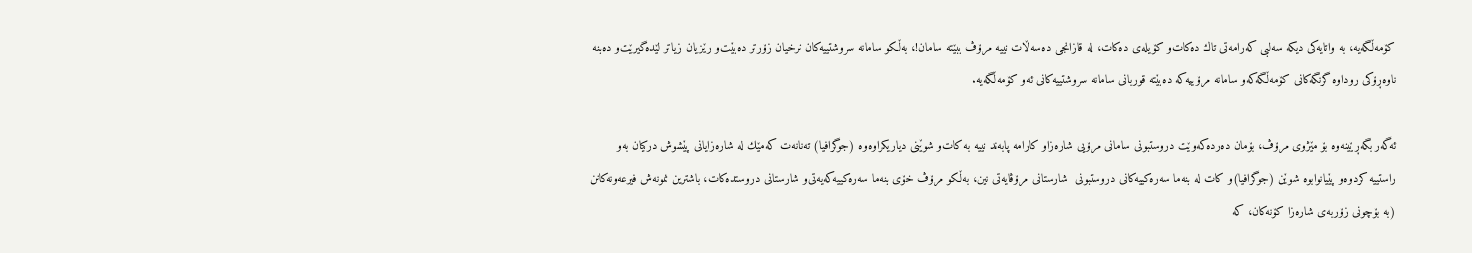كۆمه‌ڵگه‌یه‌، به‌ واتایه‌كی‌ دیكه‌ سه‌لبی‌ كه‌رامه‌تی‌ تاك ده‌كات‌و كۆیله‌ی‌ ده‌كات، له‌ قازانجی‌ ده‌سه‌ڵات نییه‌ مرۆڤ ببێته‌ سامان!، به‌ڵكو سامانه‌ سروشتییه‌كان نرخیان زۆرتر ده‌بێت‌و رێزیان زیاتر لێده‌گیرێت‌و ده‌بنه‌ ناوه‌ڕۆكی‌ روداوه‌ گرنگه‌كانی‌ كۆمه‌ڵگه‌كه‌‌و سامانه‌ مرۆییه‌كه‌ ده‌بێته‌ قوربانی‌ سامانه‌ سروشتییه‌كانی‌ ئه‌و كۆمه‌ڵگه‌یه‌.

ئه‌گه‌ر بگه‌ڕێینه‌وه‌ بۆ مێژوی‌ مرۆڤ، بۆمان ده‌رده‌كه‌وێت دروستبونی‌ سامانی‌ مرۆیی‌ شاره‌زاو كارامه‌ پابه‌ند نییه‌ به‌ كات‌و شوێنی‌ دیاریكراوه‌وه‌ (جوگرافیا) ته‌نانه‌ت كه‌مێك له‌ شاره‌زایانی‌ پێشوش دركیان به‌و راستییه‌ كردوه‌‌و پێیانوابوه‌ شوێن (جوگرافیا)و كات له‌ بنه‌ما سه‌ره‌كییه‌كانی‌ دروستبونی‌  شارستانی‌ مرۆڤایه‌تی‌ نین، به‌ڵكو مرۆڤ خۆی‌ بنه‌ما سه‌ره‌كییه‌كه‌یه‌تی‌‌و شارستانی‌ دروستده‌كات، باشترین نمونه‌ش فیرعه‌ونه‌كانن (به‌ بۆچونی‌ زۆربه‌ی‌ شاره‌زا كۆنه‌كان، كه‌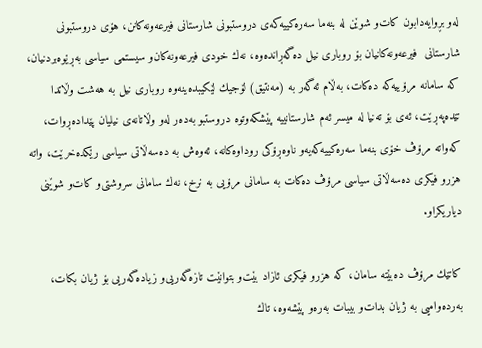له‌و بڕوایه‌دابون كات‌و شوێن له‌ بنه‌ما سه‌ره‌كییه‌كه‌ی‌ دروستبونی‌ شارستانی‌ فیرعه‌ونه‌كانن، هۆی‌ دروستبونی‌ شارستانی‌  فیرعه‌ونه‌كانیان بۆ روباری‌ نیل ده‌گه‌ڕانده‌وه‌، نه‌ك خودی‌ فیرعه‌ونه‌كان‌و سیستمی‌ سیاسی‌ به‌ڕێوه‌بردنیان، كه‌ سامانه‌ مرۆییه‌كه‌ ده‌كات، به‌ڵام ئه‌گه‌ر به‌ (مه‌نتیق) لۆجیك لێكیبده‌ینه‌وه‌ روباری‌ نیل به‌ هه‌شت وڵاتدا تێده‌په‌ڕێت، ئه‌ی‌ بۆ ته‌نیا له‌ میسر ئه‌م شارستانییه‌ پێشكه‌وتوه‌ دروستبو به‌ده‌ر له‌و وڵاتانه‌ی‌ نیلیان پێداده‌ڕوات، كه‌واته‌ مرۆڤ خۆی‌ بنه‌ما سه‌ره‌كییه‌كه‌یه‌‌و ناوه‌ڕۆكی‌ روداوه‌كانه‌، ئه‌وه‌ش به‌ ده‌سه‌ڵاتی‌ سیاسی‌ رێكده‌خرێت، واته‌ هزرو فیكری‌ ده‌سه‌ڵاتی‌ سیاسی‌ مرۆڤ ده‌كات به‌ سامانی‌ مرۆیی‌ به‌ نرخ، نه‌ك سامانی‌ سروشتی‌‌و كات‌و شوێنی‌ دیاریكراو.

كاتێك مرۆڤ ده‌بێته‌ سامان، كه‌ هزرو فیكری‌ ئازاد بێت‌و بتوانێت تازه‌گه‌ریی‌‌و زیاده‌گه‌ریی‌ بۆ ژیان بكات، به‌رده‌وامیی‌ به‌ ژیان بدات‌و بیبات به‌ره‌و پێشه‌وه‌، تاك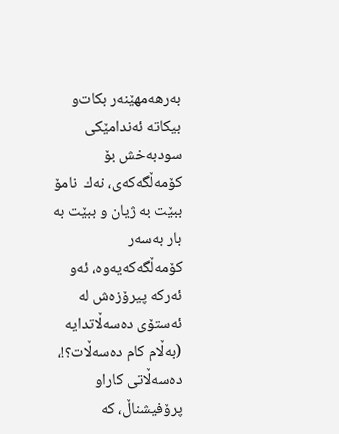به‌رهه‌مهێنه‌ر بكات‌و بیكاته‌ ئه‌ندامێكی‌ سودبه‌خش بۆ كۆمه‌ڵگه‌كه‌ی‌، نه‌ك  نامۆ ببێت به‌ ژیان ‌و ببێت به‌ بار به‌سه‌ر كۆمه‌ڵگه‌كه‌یه‌وه‌، ئه‌و ئه‌ركه‌ پیرۆزه‌ش له‌ ئه‌ستۆی‌ ده‌سه‌ڵاتدایه‌ (به‌ڵام كام ده‌سه‌ڵات؟!، ده‌سه‌ڵاتی‌ كاراو پرۆفیشناڵ‌، كه‌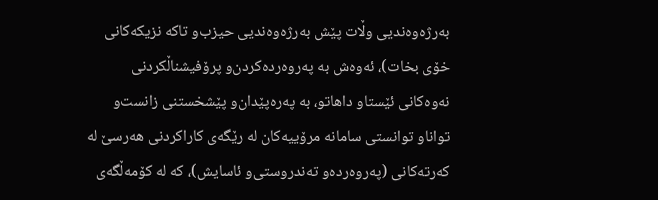به‌رژه‌وه‌ندیی‌ وڵات پێش به‌رژه‌وه‌ندیی‌ حیزب‌و تاكه‌ نزیكه‌كانی‌ خۆی‌ بخات)، ئه‌وه‌ش به‌ په‌روه‌رده‌كردن‌و پرۆفیشناڵكردنی‌ نه‌وه‌كانی‌ ئێستا‌و داهاتو، به‌ په‌ره‌پێدان‌و پێشخستنی‌ زانست‌و تواناو توانستی‌ سامانه‌ مرۆییه‌كان له‌ رێگه‌ی‌ كاراكردنی‌ هه‌رسێ‌ له‌ كه‌رته‌كانی‌ (په‌روه‌رده‌‌و ته‌ندروستی‌‌و ئاسایش)، كه‌ له‌ كۆمه‌ڵگه‌ی‌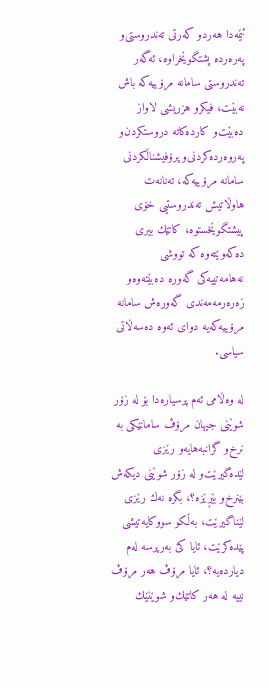ئێمه‌دا هه‌ردو كه‌رتی‌ ته‌ندروستی‌‌و په‌ره‌رده‌ پشتگوێخراوه‌، ئه‌گه‌ر ته‌ندروستی‌ سامانه‌ مرۆییه‌كه‌ باش نه‌بێت، فیكرو هزریشی‌ لاواز ده‌بێت‌و كارده‌كاته‌ دروستكردن‌و په‌روه‌رده‌كردنی‌‌و پرۆفیشناڵكردنی‌ سامانه‌ مرۆییه‌كه‌، ته‌نانه‌ت هاوڵاتیش ته‌ندروستیی‌ خۆی‌ پیشتگوێخستوه‌، كاتێك بیری‌ ده‌كه‌وێته‌وه‌ كه‌ تو‌وشی‌ نه‌هامه‌تییه‌كی‌ گه‌وره‌ ده‌بێته‌وه‌‌و زه‌ره‌رمه‌مه‌ندی‌ گه‌وره‌ش سامانه‌ مرۆییه‌كه‌یه‌ دوای‌ ئه‌وه‌ ده‌سه‌ڵاتی‌ سیاسی‌.

له‌ وه‌ڵامی‌ ئه‌م پرسیاره‌دا بۆ له‌ زۆر شوێنی‌ جیهان مرۆڤ سامانێكی‌ به‌ نرخ‌و گرانبه‌هایه‌‌و رێزی لێده‌گیرێت‌و له‌ زۆر شوێنی‌ دیكه‌ش بێنرخ‌و بێڕێزه‌؟، بگره‌ نه‌ك رێزی‌ لێناگیرێت، به‌ڵكو سو‌وكایه‌تیشی‌ پێده‌كرێت، ئایا كێ‌ به‌رپرسه‌ له‌م  دیارده‌یه‌؟، ئایا مرۆڤ هه‌ر مرۆڤ نییه‌ له‌ هه‌ر كاتێك‌و شوێنێك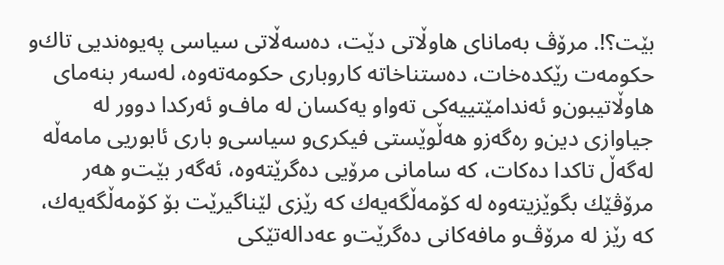بێت؟!. مرۆڤ به‌مانای‌ هاوڵاتی‌ دێت، ده‌سه‌ڵاتی‌ سیاسی‌ په‌یوه‌ندیی‌ تاك‌و حكومه‌ت رێكده‌خات، ده‌ستناخاته‌ كاروباری‌ حكومه‌ته‌وه‌، له‌سه‌ر بنه‌مای‌ هاوڵاتیبون‌و ئه‌ندامێتییه‌كی‌ ته‌واو یه‌كسان له‌ ماف‌و ئه‌ركدا دو‌ور له‌ جیاوازی‌ دین‌و ره‌گه‌ز‌و هه‌ڵوێستی‌ فیكری‌‌و سیاسی‌‌و باری‌ ئابوریی‌ مامه‌ڵه‌ له‌گه‌ڵ‌ تاكدا ده‌كات، كه‌ سامانی‌ مرۆیی‌ ده‌گرێته‌وه‌، ئه‌گه‌ر بێت‌و هه‌ر مرۆڤێك بگوێزیته‌وه‌ له‌ كۆمه‌ڵگه‌یه‌ك كه‌ رێزی‌ لێناگیرێت بۆ كۆمه‌ڵگه‌یه‌ك، كه‌ رێز له‌ مرۆڤ‌و مافه‌كانی‌ ده‌گرێت‌و عه‌داله‌تێكی‌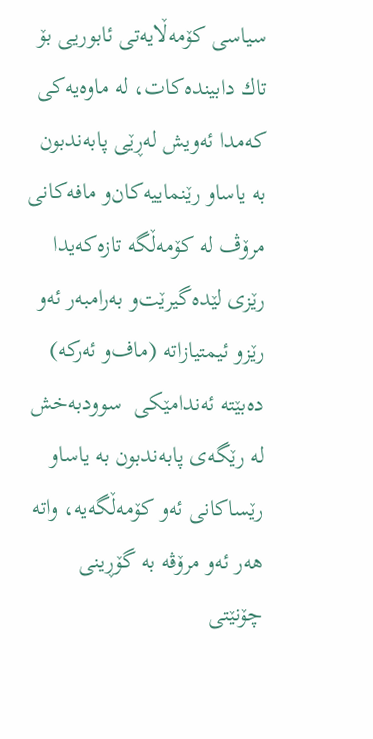سیاسی‌ كۆمه‌ڵایه‌تی‌ ئابوریی‌ بۆ تاك دابینده‌كات، له‌ ماوه‌یه‌كی‌ كه‌مدا ئه‌ویش له‌ڕێی‌ پابه‌ندبون به‌ یاساو رێنماییه‌كان‌و مافه‌كانی‌ مرۆڤ له‌ كۆمه‌ڵگه‌ تازه‌كه‌یدا رێزی‌ لێده‌گیرێت‌و به‌رامبه‌ر ئه‌و رێزو ئیمتیازاته‌ (ماف‌و ئه‌ركه‌) ده‌بێته‌ ئه‌ندامێكی‌  سو‌ودبه‌خش له‌ رێگه‌ی‌ پابه‌ندبون به‌ یاساو رێساكانی‌ ئه‌و كۆمه‌ڵگه‌یه‌، واته‌ هه‌ر ئه‌و مرۆڤه‌ به‌ گۆڕینی‌ چۆنێتی‌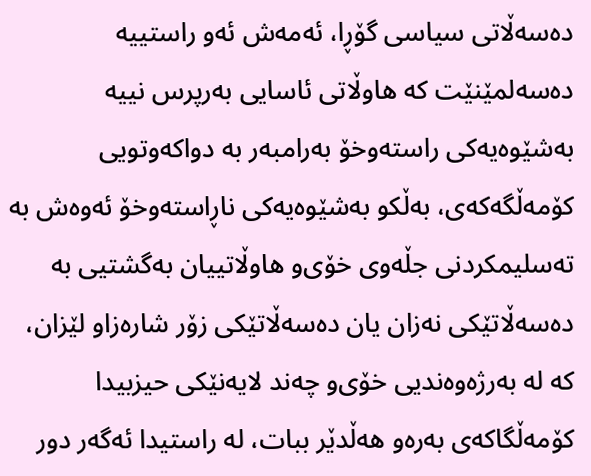ده‌سه‌ڵاتی‌ سیاسی‌ گۆڕا، ئه‌مه‌ش ئه‌و راستییه‌ ده‌سه‌لمێنێت كه‌ هاوڵاتی‌ ئاسایی‌ به‌رپرس نییه‌ به‌شێوه‌یه‌كی‌ راسته‌وخۆ به‌رامبه‌ر به‌ دواكه‌وتویی‌ كۆمه‌ڵگه‌كه‌ی‌، به‌ڵكو به‌شێوه‌یه‌كی‌ ناڕاسته‌وخۆ ئه‌وه‌ش به‌ ته‌سلیمكردنی‌ جڵه‌وی‌ خۆی‌‌و هاوڵاتییان به‌گشتیی‌ به‌ ده‌سه‌ڵاتێكی‌ نه‌زان یان ده‌سه‌ڵاتێكی‌ زۆر شاره‌زاو لێزان، كه‌ له‌ به‌رژه‌وه‌ندیی‌ خۆی‌‌و چه‌ند لایه‌نێكی‌ حیزبیدا كۆمه‌ڵگاكه‌ی‌ به‌ره‌و هه‌ڵدێر ببات، له‌ راستیدا ئه‌گه‌ر دور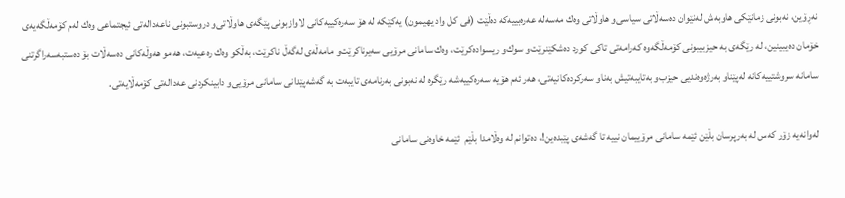نه‌ڕۆین، نه‌بونی‌ زمانێكی‌ هاوبه‌ش له‌نێوان ده‌سه‌ڵاتی‌ سیاسی‌‌و هاوڵاتی‌ وه‌ك مه‌سه‌له‌ عه‌ره‌بییه‌كه‌ ده‌ڵێت (فی‌ كل واد یهیمون) یه‌كێكه‌ له‌ هۆ سه‌ره‌كییه‌كانی‌ لاوازبونی‌ پێگه‌ی‌ هاوڵاتی‌‌و دروستبونی‌ ناعه‌داله‌تی‌ ئیجتماعی‌ وه‌ك له‌م كۆمه‌ڵگه‌یه‌ی‌ خۆمان ده‌یبینین، له‌ رێگه‌ی‌ به‌ حیزبیبونی‌ كۆمه‌ڵگه‌وه‌ كه‌رامه‌تی‌ تاكی‌ كورد ده‌شكێنرێت‌و سوك‌و ریسواده‌كرێت، وه‌ك سامانی‌ مرۆیی‌ سه‌یرناكرێت‌و مامه‌ڵه‌ی‌ له‌گه‌ڵ‌ ناكرێت، به‌ڵكو وه‌ك ره‌عیه‌ت، هه‌مو هه‌وڵه‌كانی‌ ده‌سه‌ڵات بۆ ده‌ستبه‌سه‌راگرتنی‌ سامانه‌ سروشتییه‌كانه‌ له‌پێناو به‌رژه‌وه‌ندیی‌ حیزب‌و به‌تایبه‌تیش به‌ناو سه‌ركرده‌كانیه‌تی‌، هه‌ر ئه‌م هۆیه‌ سه‌ره‌كییه‌شه‌ رێگره‌ له‌ نه‌بونی‌ به‌رنامه‌ی‌ تایبه‌ت به‌ گه‌شه‌پێدانی‌ سامانی‌ مرۆیی‌‌و دابینكردنی‌ عه‌داله‌تی‌ كۆمه‌ڵایه‌تی‌.

له‌وانه‌یه‌ زۆر كه‌س له‌ به‌رپرسان بڵێن ئێمه‌ سامانی‌ مرۆییمان نییه‌ تا گه‌شه‌ی‌ پێبده‌ین!، ده‌توانم له‌ وه‌ڵامدا بڵێم  ئێمه‌ خاوه‌نی‌ سامانی‌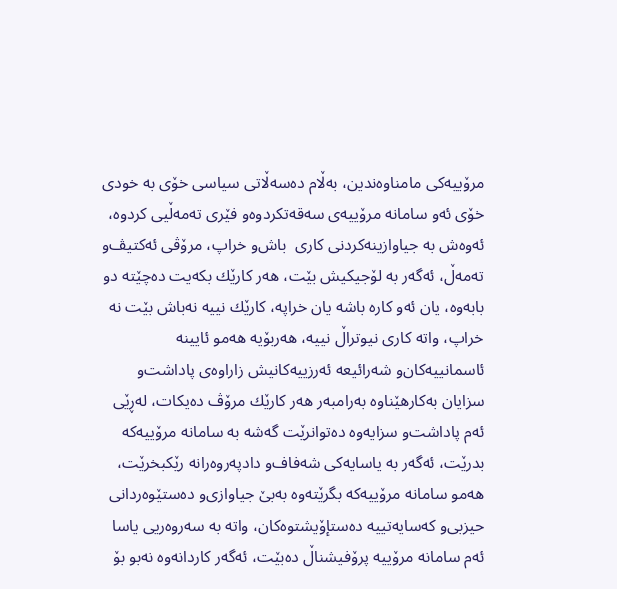مرۆییه‌كی‌ مامناوه‌ندین، به‌ڵام ده‌سه‌ڵاتی‌ سیاسی‌ خۆی‌ به‌ خودی‌ خۆی‌ ئه‌و سامانه‌ مرۆییه‌ی‌ سه‌قه‌تكردوه‌و فێری‌ ته‌مه‌ڵیی كردوه‌، ئه‌وه‌ش به‌ جیاوازینه‌كردنی‌ كاری‌  باش‌و خراپ، مرۆڤی‌ ئه‌كتیڤ‌و ته‌مه‌ڵ‌، ئه‌گه‌ر به‌ لۆجیكیش بێت، هه‌ر كارێك بكه‌یت ده‌چێته‌ دو بابه‌وه‌، یان ئه‌و كاره‌ باشه‌ یان خراپه‌، كارێك نییه‌ نه‌باش بێت نه‌ خراپ، واته‌ كاری‌ نیوتراڵ‌ نییه‌، هه‌ربۆیه‌ هه‌مو ئایینه‌ ئاسمانییه‌كان‌و شه‌رائیعه‌ ئه‌رزییه‌كانیش زاراوه‌ی‌ پاداشت‌و سزایان به‌كارهێناوه‌ به‌رامبه‌ر هه‌ر كارێك مرۆڤ ده‌یكات، له‌ڕێی‌ ئه‌م پاداشت‌و سزایه‌وه‌ ده‌توانرێت گه‌شه‌ به‌ سامانه‌ مرۆییه‌كه‌ بدرێت، ئه‌گه‌ر به‌ یاسایه‌كی‌ شه‌فاف‌و دادپه‌روه‌رانه‌ رێكبخرێت، هه‌مو سامانه‌ مرۆییه‌كه‌ بگرێته‌وه‌ به‌بێ‌ جیاوازی‌‌و ده‌ستێوه‌ردانی‌ حیزبی‌‌و كه‌سایه‌تییه‌ ده‌ستإۆیشتوه‌كان، واته‌ به‌ سه‌روه‌ریی‌ یاسا ئه‌م سامانه‌ مرۆییه‌ پرۆفیشناڵ‌ ده‌بێت، ئه‌گه‌ر كاردانه‌وه‌ نه‌بو بۆ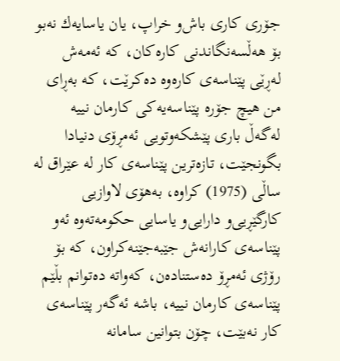جۆری‌ كاری‌ باش‌و خراپ، یان یاسایه‌ك نه‌بو بۆ هه‌ڵسه‌نگاندنی‌ كاره‌كان، كه‌ ئه‌مه‌ش له‌ڕێی‌ پێناسه‌ی‌ كاره‌وه‌ ده‌كرێت، كه‌ به‌ڕای‌ من هیچ جۆره‌ پێناسه‌یه‌كی‌ كارمان نییه‌ له‌گه‌ڵ‌ باری‌ پێشكه‌وتویی‌ ئه‌مڕۆی‌ دنیادا بگونجێت، تازه‌ترین پێناسه‌ی‌ كار له‌ عێراق له‌ ساڵی‌ (1975) كراوه‌، به‌هۆی‌ لاوازیی‌ كارگێڕیی‌‌و دارایی‌‌و یاسایی‌ حكومه‌ته‌وه‌ ئه‌و پێناسه‌ی‌ كارانه‌ش جێبه‌جێنه‌كراون، كه‌ بۆ رۆژی‌ ئه‌مڕۆ ده‌ستناده‌ن، كه‌واته‌ ده‌توانم بڵێم پێناسه‌ی‌ كارمان نییه‌، باشه‌ ئه‌گه‌ر پێناسه‌ی‌ كار نه‌بێت، چۆن بتوانین سامانه‌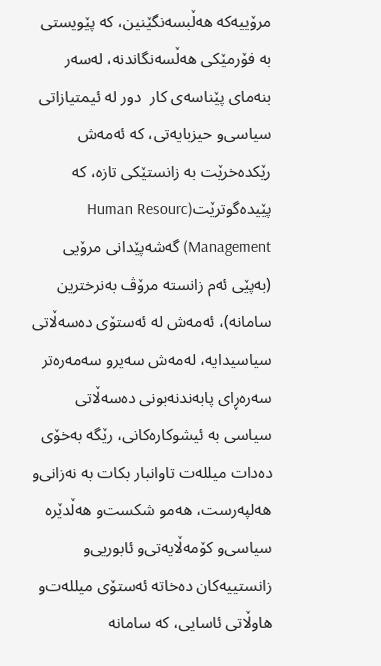مرۆییه‌كه‌ هه‌ڵبسه‌نگێنین، كه‌ پێویستی‌ به‌ فۆرمێكی‌ هه‌ڵسه‌نگاندنه‌، له‌سه‌ر بنه‌مای‌ پێناسه‌ی‌ كار  دور له‌ ئیمتیازاتی‌ سیاسی‌‌و حیزبایه‌تی‌، كه‌ ئه‌مه‌ش رێكده‌خرێت به‌ زانستێكی‌ تازه‌، كه‌ پێیده‌گوترێت(Human Resourc Management) گه‌شه‌پێدانی‌ مرۆیی‌ (به‌پێی‌ ئه‌م زانسته‌ مرۆڤ به‌نرخترین سامانه‌)، ئه‌مه‌ش له‌ ئه‌ستۆی‌ ده‌سه‌ڵاتی‌ سیاسیدایه‌، له‌مه‌ش سه‌یرو سه‌مه‌ره‌تر سه‌ره‌ڕای‌ پابه‌ندنه‌بونی‌ ده‌سه‌ڵاتی‌ سیاسی‌ به‌ ئیشوكاره‌كانی‌، رێگه‌ به‌خۆی‌ ده‌دات میلله‌ت تاوانبار بكات به‌ نه‌زانی‌‌و هه‌لپه‌رست، هه‌مو شكست‌و هه‌ڵدێره‌ سیاسی‌‌و كۆمه‌ڵایه‌تی‌‌و ئابوریی‌‌و زانستییه‌كان ده‌خاته‌ ئه‌ستۆی‌ میلله‌ت‌و هاوڵاتی‌ ئاسایی‌، كه‌ سامانه‌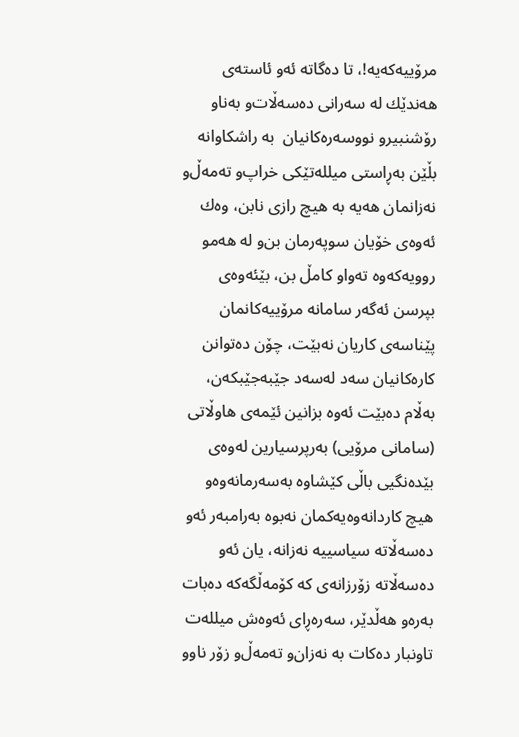مرۆییه‌كه‌یه‌!، تا ده‌گاته‌ ئه‌و ئاسته‌ی‌ هه‌ندێك له‌ سه‌رانی‌ ده‌سه‌ڵات‌و به‌ناو رۆشنبیرو نو‌وسه‌ره‌كانیان  به‌ راشكاوانه‌ بڵێن به‌ڕاستی‌ میلله‌تێكی‌ خراپ‌و ته‌مه‌ڵ‌‌و نه‌زانمان هه‌یه‌ به‌ هیچ رازی‌ نابن، وه‌ك ئه‌وه‌ی‌ خۆیان سوپه‌رمان بن‌و له‌ هه‌مو رو‌ویه‌كه‌وه‌ ته‌واو كامڵ‌ بن، بێئه‌وه‌ی‌ بپرسن ئه‌گه‌ر سامانه‌ مرۆییه‌كانمان پێناسه‌ی‌ كاریان نه‌بێت، چۆن ده‌توانن كاره‌كانیان سه‌د له‌سه‌د جێبه‌جێبكه‌ن، به‌ڵام ده‌بێت ئه‌وه‌ بزانین ئێمه‌ی‌ هاوڵاتی‌ (سامانی‌ مرۆیی‌) به‌رپرسیارین له‌وه‌ی‌ بێده‌نگیی‌ باڵی‌ كێشاوه‌ به‌سه‌رمانه‌وه‌‌و هیچ كاردانه‌وه‌یه‌كمان نه‌بوه‌ به‌رامبه‌ر ئه‌و ده‌سه‌ڵاته‌ سیاسییه‌ نه‌زانه‌، یان ئه‌و ده‌سه‌ڵاته‌ زۆرزانه‌ی‌ كه‌ كۆمه‌ڵگه‌كه‌ ده‌بات به‌ره‌و هه‌ڵدێر، سه‌ره‌ڕای‌ ئه‌وه‌ش میلله‌ت تاونبار ده‌كات به‌ نه‌زان‌و ته‌مه‌ڵ‌‌و زۆر ناو‌و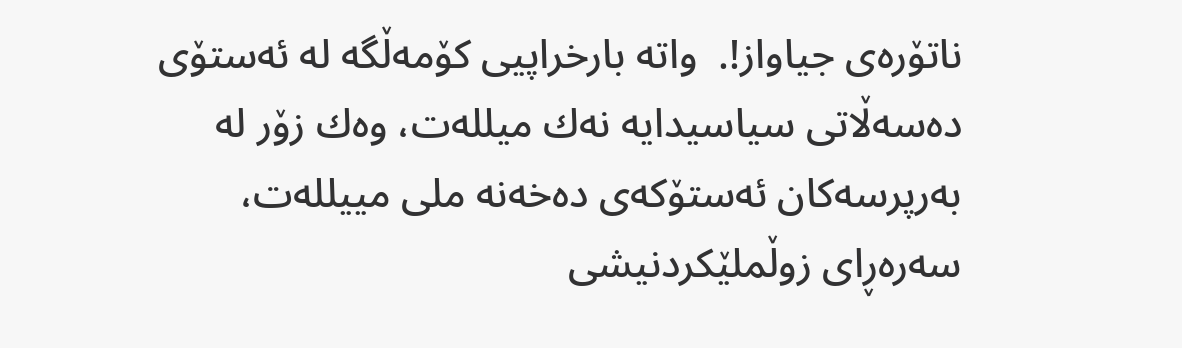ناتۆره‌ی‌ جیاواز!.  واته‌ بارخراپیی‌ كۆمه‌ڵگه‌ له‌ ئه‌ستۆی‌ ده‌سه‌ڵاتی‌ سیاسیدایه‌ نه‌ك میلله‌ت، وه‌ك زۆر له‌ به‌رپرسه‌كان ئه‌ستۆكه‌ی‌ ده‌خه‌نه‌ ملی‌ مییلله‌ت، سه‌ره‌ڕای‌ زوڵملێكردنیشی‌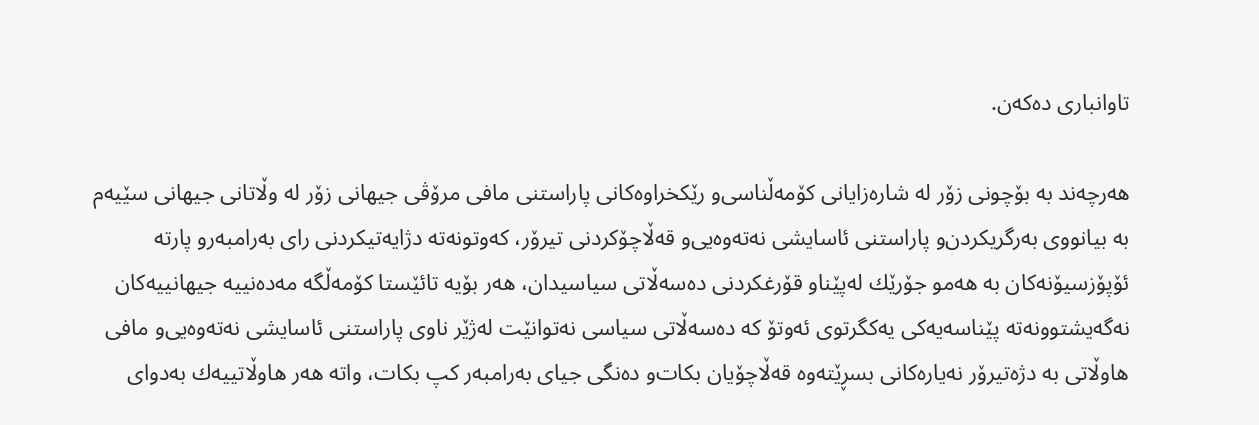تاوانباری‌ ده‌كه‌ن.

هه‌رچه‌ند به‌ بۆچونی‌ زۆر له‌ شاره‌زایانی‌ كۆمه‌ڵناسی‌‌و رێكخراوه‌كانی‌ پاراستنی‌ مافی‌ مرۆڤی‌ جیهانی‌ زۆر له‌ وڵاتانی‌ جیهانی‌ سێیه‌م به‌ بیانو‌وی‌ به‌رگریكردن‌و پاراستنی‌ ئاسایشی‌ نه‌ته‌وه‌یی‌‌و قه‌ڵاچۆكردنی‌ تیرۆر، كه‌وتونه‌ته‌ دژایه‌تیكردنی‌ رای‌ به‌رامبه‌رو پارته‌ ئۆپۆزسیۆنه‌كان به‌ هه‌مو جۆرێك له‌پێناو قۆرغكردنی‌ ده‌سه‌ڵاتی‌ سیاسیدان، هه‌ر بۆیه‌ تائێستا كۆمه‌ڵگه‌ مه‌ده‌نییه‌ جیهانییه‌كان نه‌گه‌یشتو‌ونه‌ته‌ پێناسه‌یه‌كی‌ یه‌كگرتوی‌ ئه‌وتۆ كه‌ ده‌سه‌ڵاتی‌ سیاسی‌ نه‌توانێت له‌ژێر ناوی‌ پاراستنی‌ ئاسایشی‌ نه‌ته‌وه‌یی‌‌و مافی‌ هاوڵاتی‌ به‌ دژه‌تیرۆر نه‌یاره‌كانی‌ بسڕێته‌وه‌ قه‌ڵاچۆیان بكات‌و ده‌نگی‌ جیای‌ به‌رامبه‌ر كپ بكات، واته‌ هه‌ر هاوڵاتییه‌ك به‌دوای‌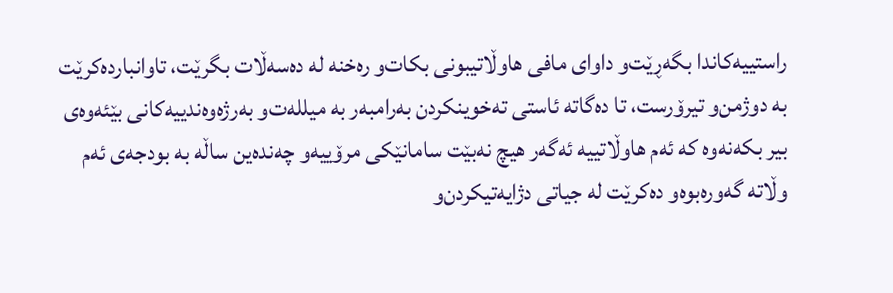راستییه‌كاندا بگه‌ڕێت‌و داوای‌ مافی‌ هاوڵاتیبونی‌ بكات‌و ره‌خنه‌ له‌ ده‌سه‌ڵات بگرێت، تاوانبارده‌كرێت به‌ دوژمن‌و تیرۆرست، تا ده‌گاته‌ ئاستی‌ ته‌خوینكردن به‌رامبه‌ر به‌ میلله‌ت‌و به‌رژه‌وه‌ندییه‌كانی‌ بێئه‌وه‌ی‌ بیر بكه‌نه‌وه‌ كه‌ ئه‌م هاوڵاتییه‌ ئه‌گه‌ر هیچ نه‌بێت سامانێكی‌ مرۆییه‌‌و چه‌نده‌ین ساڵه‌ به‌ بودجه‌ی‌ ئه‌م وڵاته‌ گه‌وره‌بوه‌‌و ده‌كرێت له‌ جیاتی‌ دژایه‌تیكردن‌و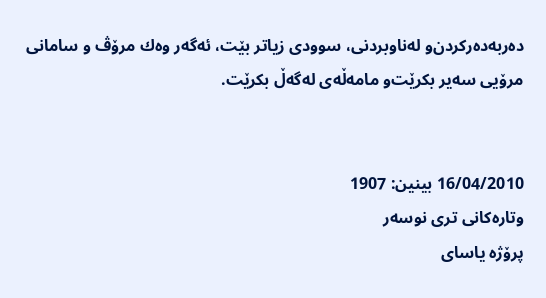ده‌ربه‌ده‌ركردن‌و له‌ناوبردنی‌، سو‌ودی‌ زیاتر بێت، ئه‌گه‌ر وه‌ك مرۆڤ و سامانی‌ مرۆیی‌ سه‌یر بكرێت‌و مامه‌ڵه‌ی‌ له‌گه‌ڵ‌ بكرێت.


16/04/2010 بینین: 1907
وتاره‌کانی تری نوسه‌ر
پرۆژه‌ یاسای‌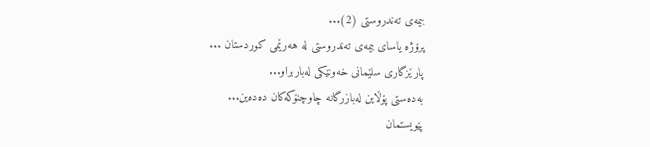بیمه‌ی‌ ته‌ندروستی‌ (2)...
پرۆژه‌ یاسای‌ بیمه‌ی‌ ته‌ندروستی‌ له‌ هه‌رێمی‌ كوردستان ...
پارێزگاری‌ سلێمانی‌ خه‌ونێكی‌ له‌باربراو...
به‌ده‌ستی‌ پۆڵاین له‌بازرگانه‌ چاوچنۆكه‌كان ده‌ده‌ین...
پێویستمان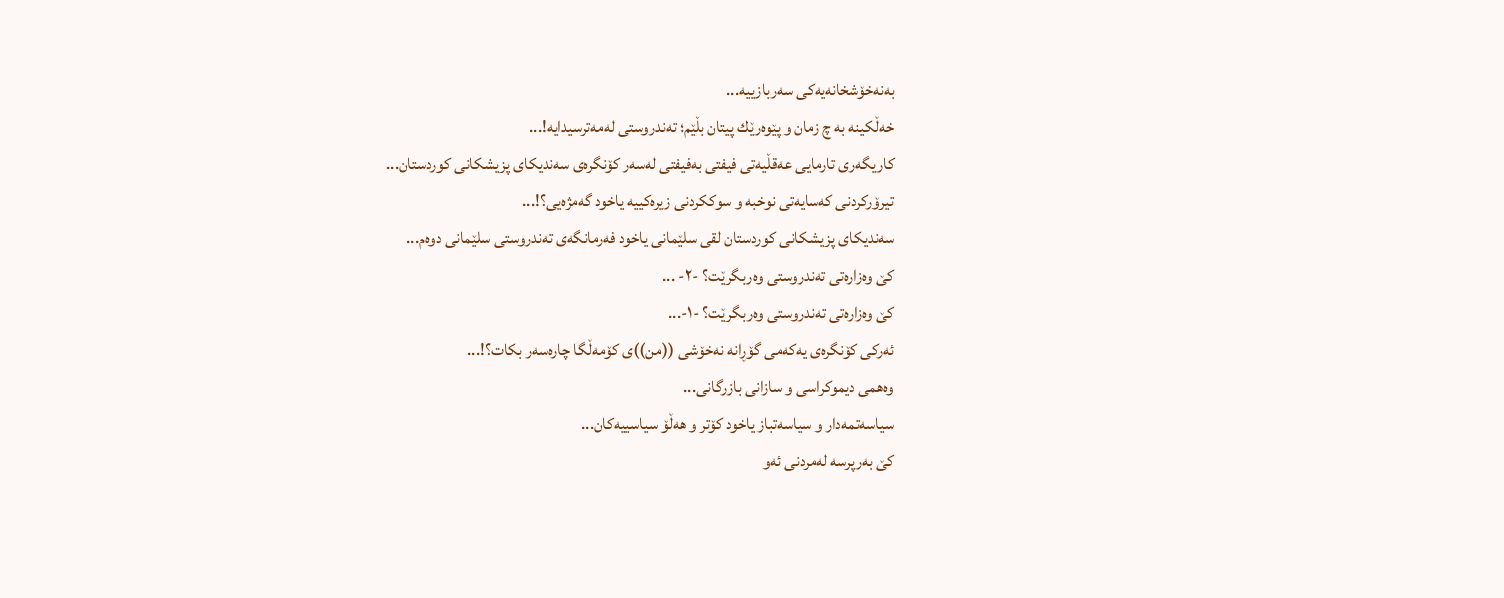به‌نه‌خۆشخانه‌یه‌كی‌ سه‌ربازییه‌...
خه‌ڵكینه به‌ چ زمان و پێوه‌رێك پیتان بڵێم؛ ته‌ندروستی‌ له‌مه‌ترسیدایه‌!...
كاریگه‌ری‌ تارمایی‌ عه‌قڵیه‌تی‌ فیفتی‌ به‌فیفتی‌ له‌سه‌ر كۆنگره‌ی‌ سه‌ندیكای‌ پزیشكانی‌ كوردستان...
تیرۆركردنی‌ كه‌سایه‌تی‌ نوخبه ‌و سوككردنی‌ زیره‌كییه‌ یاخود گه‌مژه‌یی‌؟!...
سه‌ندیكای‌ پزیشكانی‌ كوردستان لقی‌ سلێمانی‌ یاخود فه‌رمانگه‌ی‌ ته‌ندروستی‌ سلێمانی‌ دوه‌م...
کێ وەزارەتی تەندروستی وەربگرێت؟ -٢- ...
کێ وەزارەتی تەندروستی وەربگرێت؟ -١-...
ئه‌ركی‌ كۆنگره‌ی یه‌كه‌می‌ گۆڕانه‌ نه‌خۆشی‌ ((من))ی‌ كۆمه‌ڵگا چاره‌سه‌ر بكات؟!...
وه‌همی‌ دیموكراسی‌ و سازانی‌ بازرگانی‌...
سیاسه‌تمه‌دار و سیاسه‌تباز یاخود كۆتر و هه‌ڵۆ سیاسییه‌كان...
كێ‌ به‌رپرسه‌ له‌مردنی‌ ئه‌و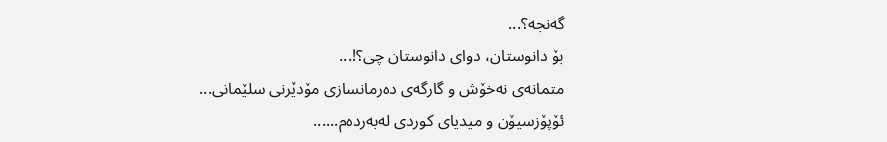گه‌نجه؟...
بۆ دانوستان، دوای دانوستان چی؟!...
متمانه‌ی‌ نه‌خۆش و گارگه‌ی‌ ده‌رمانسازی‌ مۆدێرنی‌ سلێمانی‌...
ئۆپۆزسیۆن و میدیای‌ كوردی‌ له‌به‌رده‌م......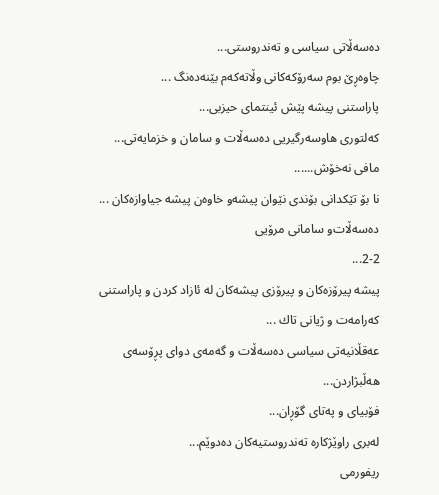ده‌سه‌ڵاتی‌ سیاسی‌ و ته‌ندروستی‌...
چاوەڕێ بوم سەرۆكەكانی وڵاتەكەم بێنەدەنگ ...
پاراستنی‌ پیشه‌ پێش ئینتمای‌ حیزبی‌...
كه‌لتوری‌ هاوسه‌رگیریی‌ ده‌سه‌ڵات ‌و سامان ‌و خزمایه‌تی‌...
مافی‌ نه‌خۆش......
نا بۆ تێكدانی‌ بۆندی‌ نێوان پیشه‌‌و خاوه‌ن پیشه‌ جیاوازه‌كان ...
ده‌سه‌ڵات‌و سامانی‌ مرۆیی‌
2-2...
پیشه‌ پیرۆزه‌كان و پیرۆزی‌ پیشه‌كان له‌ ئازاد كردن و پاراستنی‌ كه‌رامه‌ت و ژیانی‌ تاك ...
عه‌قڵانیه‌تی‌ سیاسی‌ ده‌سه‌ڵات و گه‌مه‌ی‌ دوای‌ پڕۆسه‌ی‌ هه‌ڵبژاردن...
فۆبیای‌ و په‌تای‌ گۆڕان...
له‌بری‌ راوێژكاره‌ ته‌ندروستیه‌كان ده‌دوێم...
ریفورمی‌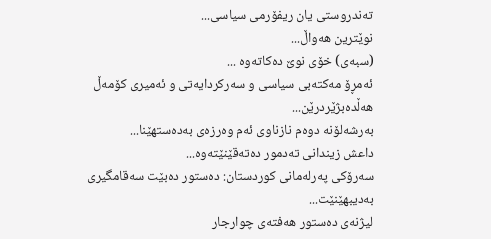ته‌ندروستی‌ یان ریفۆرمی‌ سیاسی‌...
نوێترین هه‌واڵ...
(سبەى) خۆى نوێ دەکاتەوە ...
ئه‌مڕۆ مه‌كته‌بی‌ سیاسی‌ و سه‌ركردایه‌تی‌ و ئه‌میری‌ كۆمه‌ڵ هەڵدەبژێردرێن...
به‌رشه‌لۆنه‌ دوه‌م نازناوی ئه‌م وه‌رزه‌ی به‌ده‌ستهێنا...
داعش زیندانی تەدمور دەتەقێنێتەوە...
سەرۆكی پەرلەمانی كوردستان: دەستور دەبێت سەقامگیری بەدیبهێنێت...
لیژنەی دەستور هەفتەی چوارجار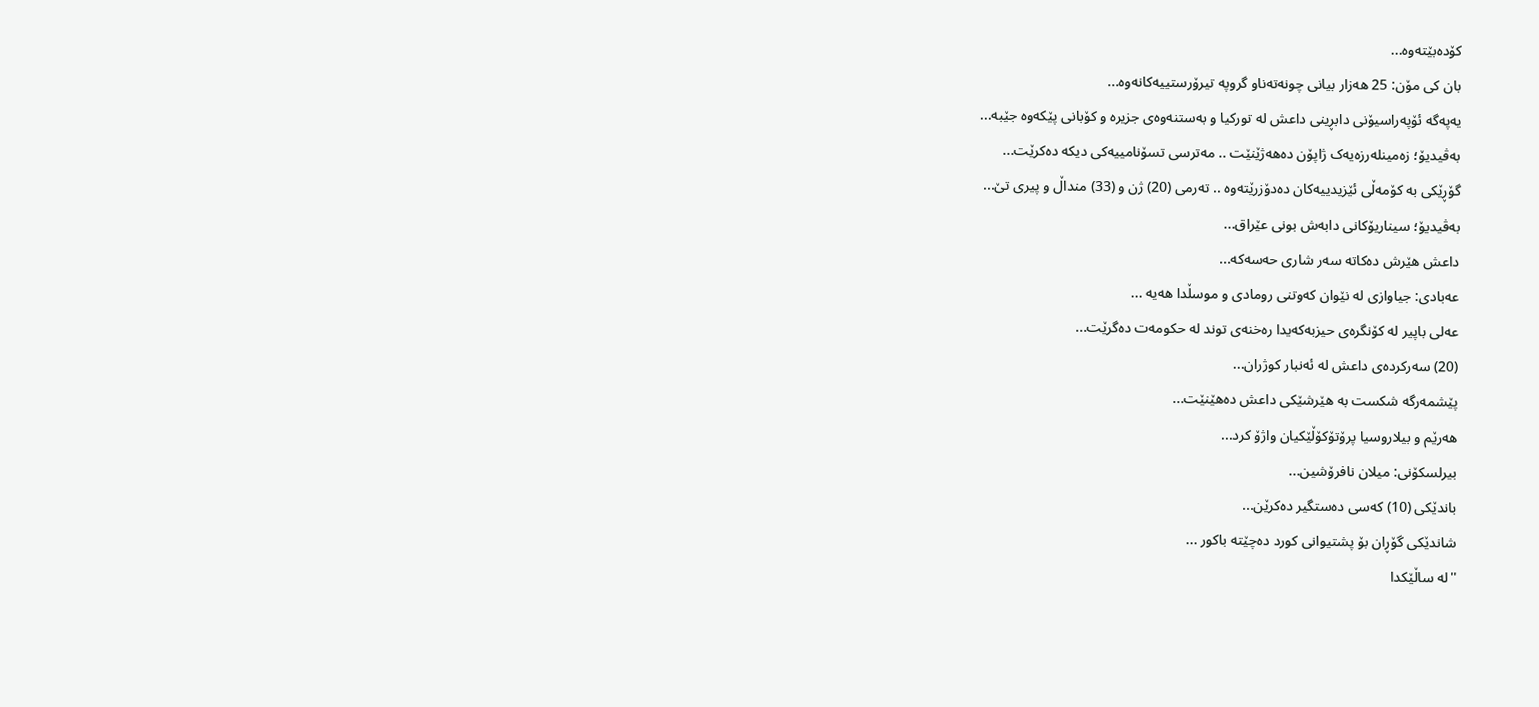كۆدەبێتەوە...
بان كی مۆن: 25 هەزار بیانی چونەتەناو گروپە تیرۆرستییەكانەوە...
یەپەگە ئۆپەراسیۆنی دابڕینی داعش لە تورکیا و بەستنەوەی جزیرە و کۆبانی پێکەوە جێبە...
بەڤیدیۆ؛ زەمینلەرزەیەک ژاپۆن دەهەژێنێت .. مەترسی تسۆنامییەکی دیکە دەکرێت...
گۆڕێکی بە کۆمەڵی ئێزیدییەکان دەدۆزرێتەوە .. تەرمی (20) ژن و (33) منداڵ و پیری تێ...
بەڤیدیۆ؛ سیناریۆکانی دابەش بونی عێراق...
داعش هێرش دەکاتە سەر شاری حەسەکە...
عه‌بادی: جیاوازی له‌ نێوان کەوتنی رومادی و موسڵدا هه‌یه‌ ...
عەلی باپیر لە کۆنگرەی حیزبەکەیدا رەخنەی توند لە حکومەت دەگرێت...
(20) سه‌ركرده‌ی داعش لە ئەنبار کوژران...
پێشمەرگە شكست بە هێرشێكی داعش دەهێنێت...
هەرێم و بیلاروسیا پرۆتۆکۆڵێکیان واژۆ کرد...
بیرلسكۆنی: میلان نافرۆشین...
باندێکی (10) کەسى دەستگیر دەکرێن...
شاندێکى گۆڕان بۆ پشتیوانی کورد دەچێتە باکور ...
''لە ساڵێکدا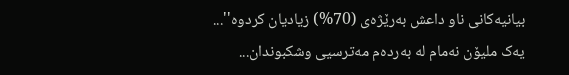بیانیه‌كانی ناو داعش بەرێژەى (70%) زیادیان کردوە''...
یەک ملیۆن نەمام لە بەردەم مەترسیی وشکبوندان...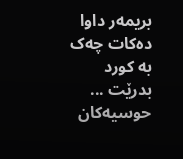بریمه‌ر داوا دەکات چەک بە کورد بدرێت ...
حوسیەکان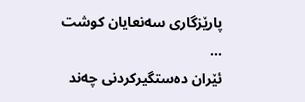پارێزگارى سەنعایان کوشت ...
ئێران دەستگیرکردنى چه‌ند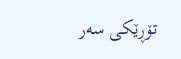تۆڕێكی‌ سه‌ر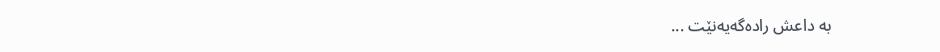به‌ داعش رادەگەیەنێت ...